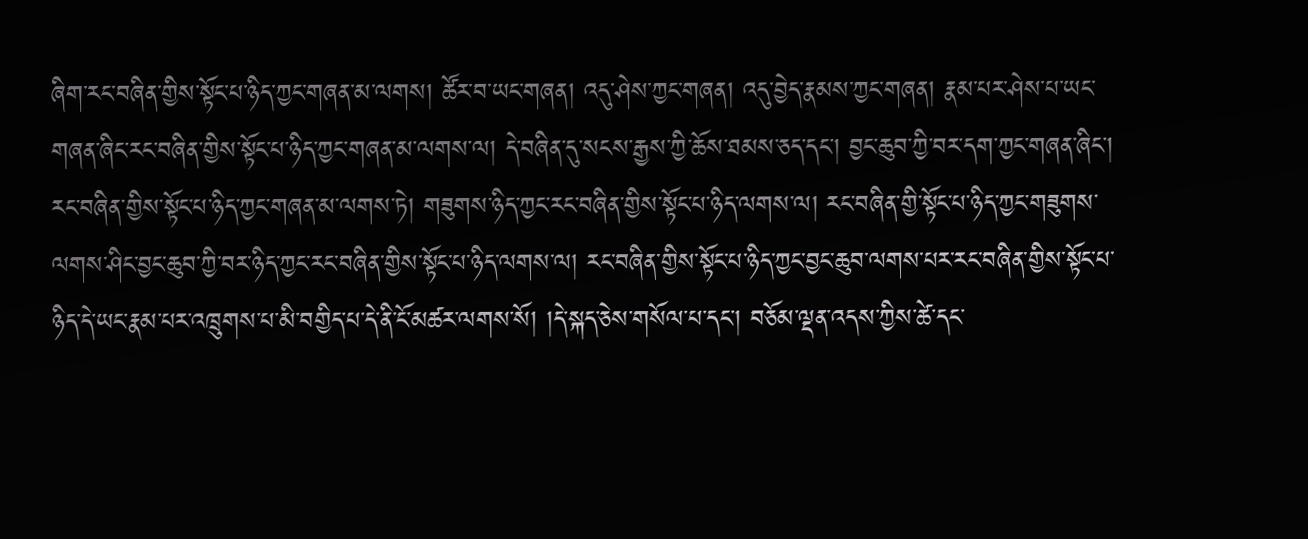ཞིག་རང་བཞིན་གྱིས་སྟོང་པ་ཉིད་ཀྱང་གཞན་མ་ལགས། ཚོར་བ་ཡང་གཞན། འདུ་ཤེས་ཀྱང་གཞན། འདུ་བྱེད་རྣམས་ཀྱང་གཞན། རྣམ་པར་ཤེས་པ་ཡང་གཞན་ཞིང་རང་བཞིན་གྱིས་སྟོང་པ་ཉིད་ཀྱང་གཞན་མ་ལགས་ལ། དེ་བཞིན་དུ་སངས་རྒྱས་ཀྱི་ཆོས་ཐམས་ཅད་དང་། བྱང་ཆུབ་ཀྱི་བར་དག་ཀྱང་གཞན་ཞིང་། རང་བཞིན་གྱིས་སྟོང་པ་ཉིད་ཀྱང་གཞན་མ་ལགས་ཏེ། གཟུགས་ཉིད་ཀྱང་རང་བཞིན་གྱིས་སྟོང་པ་ཉིད་ལགས་ལ། རང་བཞིན་གྱི་སྟོང་པ་ཉིད་ཀྱང་གཟུགས་ལགས་ཤིང་བྱང་ཆུབ་ཀྱི་བར་ཉིད་ཀྱང་རང་བཞིན་གྱིས་སྟོང་པ་ཉིད་ལགས་ལ། རང་བཞིན་གྱིས་སྟོང་པ་ཉིད་ཀྱང་བྱང་ཆུབ་ལགས་པར་རང་བཞིན་གྱིས་སྟོང་པ་ཉིད་དེ་ཡང་རྣམ་པར་འཁྲུགས་པ་མི་བགྱིད་པ་དེ་ནི་ངོ་མཚར་ལགས་སོ། །དེ་སྐད་ཅེས་གསོལ་པ་དང་། བཅོམ་ལྡན་འདས་ཀྱིས་ཚེ་དང་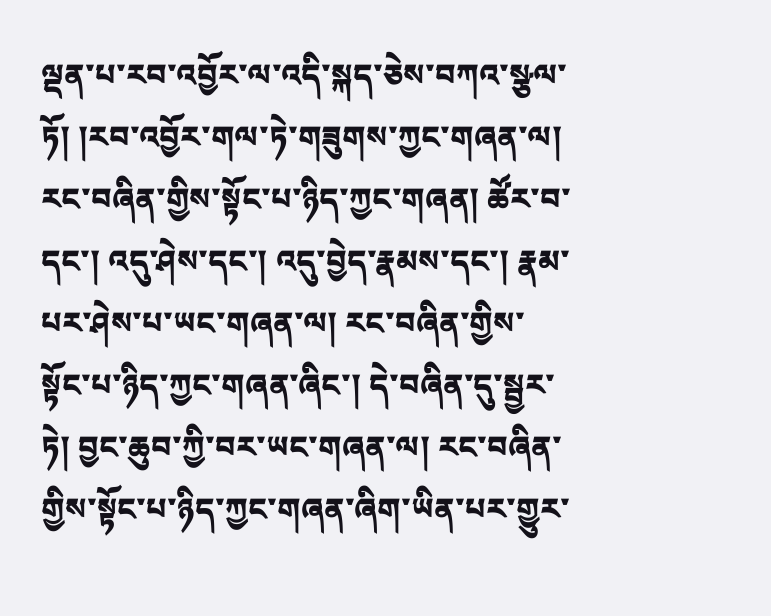ལྡན་པ་རབ་འབྱོར་ལ་འདི་སྐད་ཅེས་བཀའ་སྩལ་ཏོ། །རབ་འབྱོར་གལ་ཏེ་གཟུགས་ཀྱང་གཞན་ལ། རང་བཞིན་གྱིས་སྟོང་པ་ཉིད་ཀྱང་གཞན། ཚོར་བ་དང་། འདུ་ཤེས་དང་། འདུ་བྱེད་རྣམས་དང་། རྣམ་པར་ཤེས་པ་ཡང་གཞན་ལ། རང་བཞིན་གྱིས་སྟོང་པ་ཉིད་ཀྱང་གཞན་ཞིང་། དེ་བཞིན་དུ་སྦྱར་ཏེ། བྱང་ཆུབ་ཀྱི་བར་ཡང་གཞན་ལ། རང་བཞིན་གྱིས་སྟོང་པ་ཉིད་ཀྱང་གཞན་ཞིག་ཡིན་པར་གྱུར་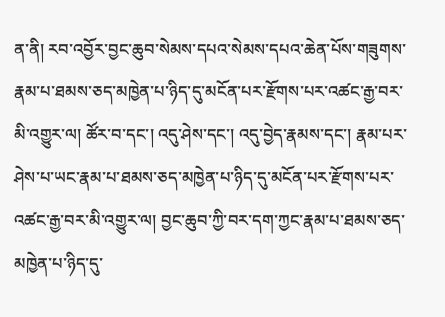ན་ནི། རབ་འབྱོར་བྱང་ཆུབ་སེམས་དཔའ་སེམས་དཔའ་ཆེན་པོས་གཟུགས་རྣམ་པ་ཐམས་ཅད་མཁྱེན་པ་ཉིད་དུ་མངོན་པར་རྫོགས་པར་འཚང་རྒྱ་བར་མི་འགྱུར་ལ། ཚོར་བ་དང་། འདུ་ཤེས་དང་། འདུ་བྱེད་རྣམས་དང་། རྣམ་པར་ཤེས་པ་ཡང་རྣམ་པ་ཐམས་ཅད་མཁྱེན་པ་ཉིད་དུ་མངོན་པར་རྫོགས་པར་འཚང་རྒྱ་བར་མི་འགྱུར་ལ། བྱང་ཆུབ་ཀྱི་བར་དག་ཀྱང་རྣམ་པ་ཐམས་ཅད་མཁྱེན་པ་ཉིད་དུ་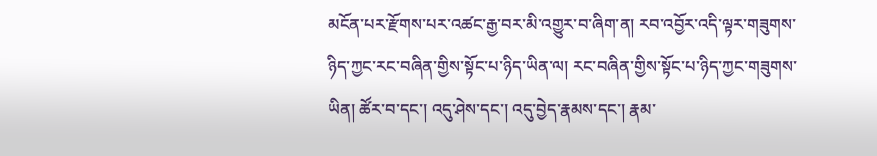མངོན་པར་རྫོགས་པར་འཚང་རྒྱ་བར་མི་འགྱུར་བ་ཞིག་ན། རབ་འབྱོར་འདི་ལྟར་གཟུགས་ཉིད་ཀྱང་རང་བཞིན་གྱིས་སྟོང་པ་ཉིད་ཡིན་ལ། རང་བཞིན་གྱིས་སྟོང་པ་ཉིད་ཀྱང་གཟུགས་ཡིན། ཚོར་བ་དང་། འདུ་ཤེས་དང་། འདུ་བྱེད་རྣམས་དང་། རྣམ་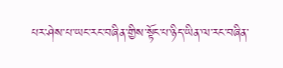པར་ཤེས་པ་ཡང་རང་བཞིན་གྱིས་སྟོང་པ་ཉིད་ཡིན་ལ་རང་བཞིན་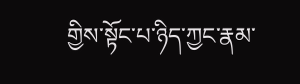གྱིས་སྟོང་པ་ཉིད་ཀྱང་རྣམ་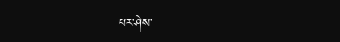པར་ཤེས་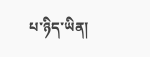པ་ཉིད་ཡིན།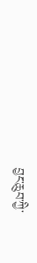བྱང་ཆུབ་ཀྱི་